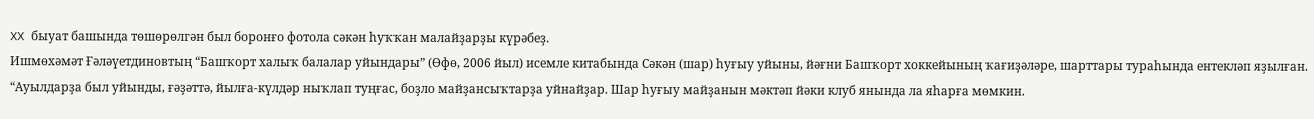XX быуат башында төшөрөлгән был боронғо фотола сәкән һуҡҡан малайҙарҙы күрәбеҙ.
Ишмөхәмәт Ғәләүетдиновтың “Башҡорт халыҡ балалар уйындары” (Өфө, 2006 йыл) исемле китабында Сәкән (шар) һуғыу уйыны, йәғни Башҡорт хоккейының ҡағиҙәләре, шарттары тураһында ентекләп яҙылған.
“Ауылдарҙа был уйынды, ғәҙәттә, йылға-күлдәр ныҡлап туңғас, боҙло майҙансыҡтарҙа уйнайҙар. Шар һуғыу майҙанын мәктәп йәки клуб янында ла яһарға мөмкин.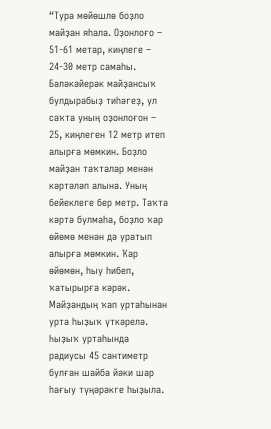“Тура мөйөшлө боҙло майҙан яһала. Оҙонлоғо – 51-61 метар, киңлеге – 24-30 метр самаһы. Бәләкәйерәк майҙансыҡ булдырабыҙ тиһәгеҙ, ул саҡта уның оҙонлоғон – 25, киңлеген 12 метр итеп алырға мөмкин. Боҙло майҙан таҡталар менән кәртәләп алына. Уның бейеклеге бер метр. Таҡта кәртә булмаһа, боҙло ҡар өйөмө менән дә уратып алырға мөмкин. Ҡар өйөмөн, һыу һибеп, ҡатырырға кәрәк. Майҙандың ҡап уртаһынан урта һыҙыҡ үткәрелә. Һыҙыҡ уртаһында радиусы 45 сантиметр булған шайба йәки шар һағыу түңәрәкге һыҙыла.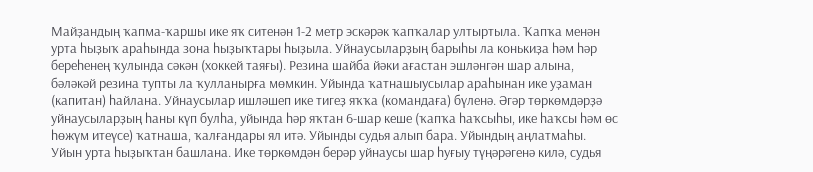Майҙандың ҡапма-ҡаршы ике яҡ ситенән 1-2 метр эскәрәк ҡапҡалар ултыртыла. Ҡапҡа менән урта һыҙыҡ араһында зона һыҙыҡтары һыҙыла. Уйнаусыларҙың барыһы ла конькиҙа һәм һәр береһенең ҡулында сәкән (хоккей таяғы). Резина шайба йәки ағастан эшләнгән шар алына, бәләкәй резина тупты ла ҡулланырға мөмкин. Уйында ҡатнашыусылар араһынан ике уҙаман (капитан) һайлана. Уйнаусылар ишләшеп ике тигеҙ яҡҡа (командаға) бүленә. Әгәр төркөмдәрҙә уйнаусыларҙың һаны күп булһа, уйында һәр яҡтан 6-шар кеше (ҡапҡа һаҡсыһы, ике һаҡсы һәм өс һөжүм итеүсе) ҡатнаша, ҡалғандары ял итә. Уйынды судья алып бара. Уйындың аңлатмаһы. Уйын урта һыҙыҡтан башлана. Ике төркөмдән берәр уйнаусы шар һуғыу түңәрәгенә килә, судья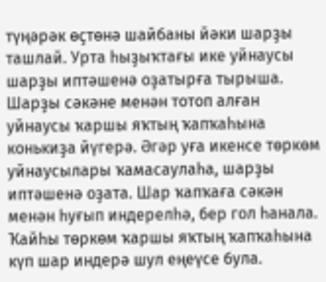түңәрәк өҫтөнә шайбаны йәки шарҙы ташлай. Урта һыҙыҡтағы ике уйнаусы шарҙы иптәшенә оҙатырға тырыша. Шарҙы сәкәне менән тотоп алған уйнаусы ҡаршы яҡтың ҡапҡаһына конькиҙа йүгерә. Әгәр уға икенсе төркөм уйнаусылары ҡамасаулаһа, шарҙы иптәшенә оҙата. Шар ҡапҡаға сәкән менән һуғып индерелһә, бер гол һанала. Ҡайһы төркөм ҡаршы яҡтың ҡапҡаһына күп шар индерә шул еңеүсе була.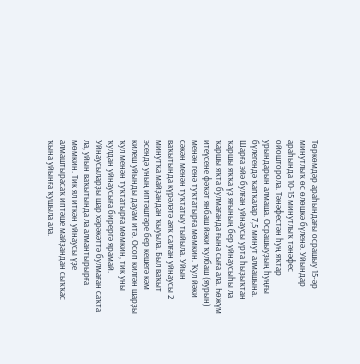Төркөмдәр араһындағы осрашыу 15-әр минутлыҡ өс өлөшкә бүленә. Уйындар араһында 10-15 минутлыҡ тәнәфес ойошторола. Тәнәфестән һуң яҡтар урындарын алмаша. Осрашыуҙың һуңғы бүлегендә ҡапҡалар 7,5 минут алмашына. Шарға эйә булған уйнаусы урта һыҙыҡтан ҡаршы яҡҡа үҙ яғының бер уйнаусыһы ла ҡаршы яҡта булмағанда ғына сыға ала. Һөжүм итеүсене фәҡәт янбаш йәки ҡулбаш (яурын) менән генә туҡтатырға мөмкин. Ҡул йәки сәкән менән туҡтатыу тыйыла. Уйын ваҡытында күрәләтә аяҡ салған уйнаусы 2 минутҡа майҙандан ҡыуыла. Был ваҡыт эсендә уның иптәштәре бер кешегә кәм килеш уйынды дауам итә. Осоп килгән шарҙы ҡул менән туҡтатырға мөмкин, тик уны ҡулдан уйнаусыға бирергә ярамай. Уйнаусыларҙы шар хәрәкәттә булмаған саҡта ла, уйын ваҡытында ла алмантырырға мөмкин. Тик ял иткән уйнаусы үҙе алмаштырасаҡ иптәше майҙандан сыҡҡас ҡына уйынға ҡушыла ала.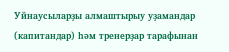Уйнаусыларҙы алмаштырыу уҙамандар (капитандар) һәм тренерҙар тарафынан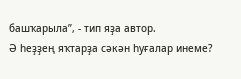башҡарыла”, - тип яҙа автор.
Ә һеҙҙең яҡтарҙа сәкән һуғалар инеме?